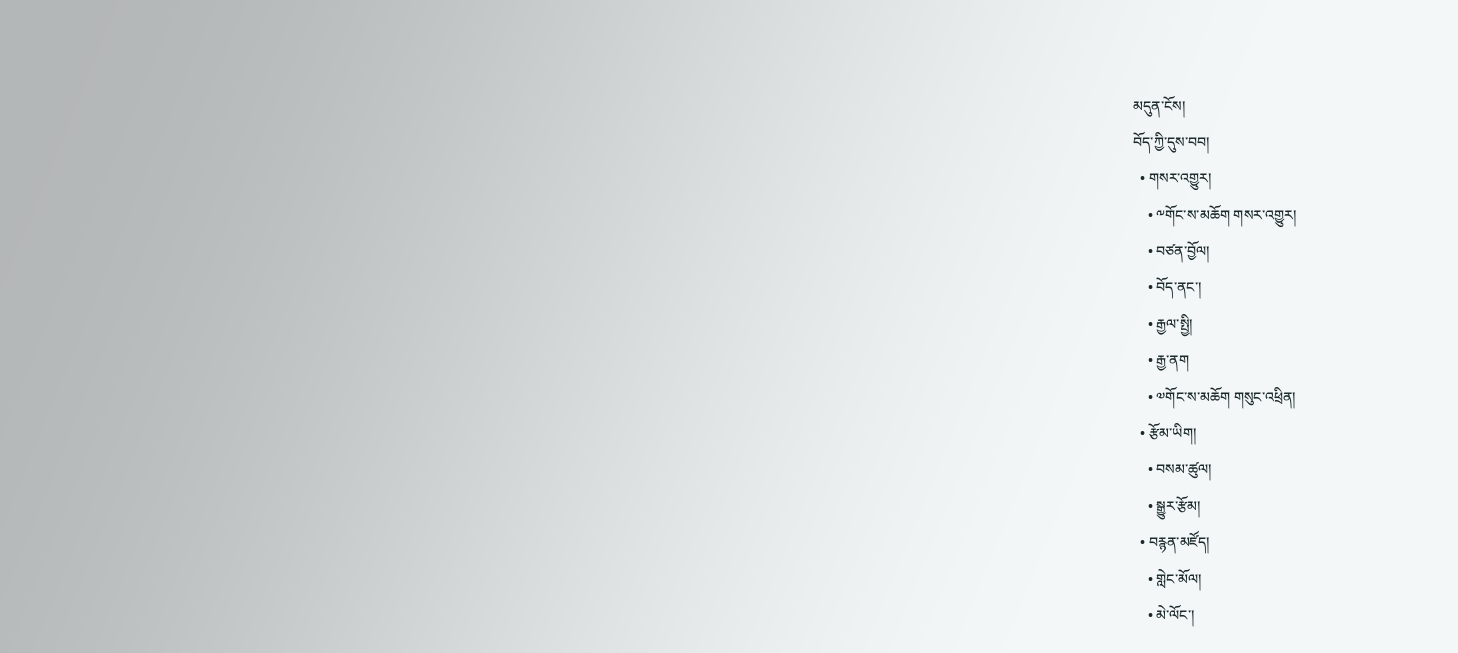མདུན་ངོས།
བོད་ཀྱི་དུས་བབ།
  • གསར་འགྱུར།
    • ༸གོང་ས་མཆོག གསར་འགྱུར།
    • བཙན་བྱོལ།
    • བོད་ནང་།
    • རྒྱལ་སྤྱི།
    • རྒྱ་ནག
    • ༧གོང་ས་མཆོག གསུང་འཕྲིན།
  • རྩོམ་ཡིག།
    • བསམ་ཚུལ།
    • སྒྱུར་རྩོམ།
  • བརྙན་མཛོད།
    • གླེང་མོལ།
    • མེ་ལོང་།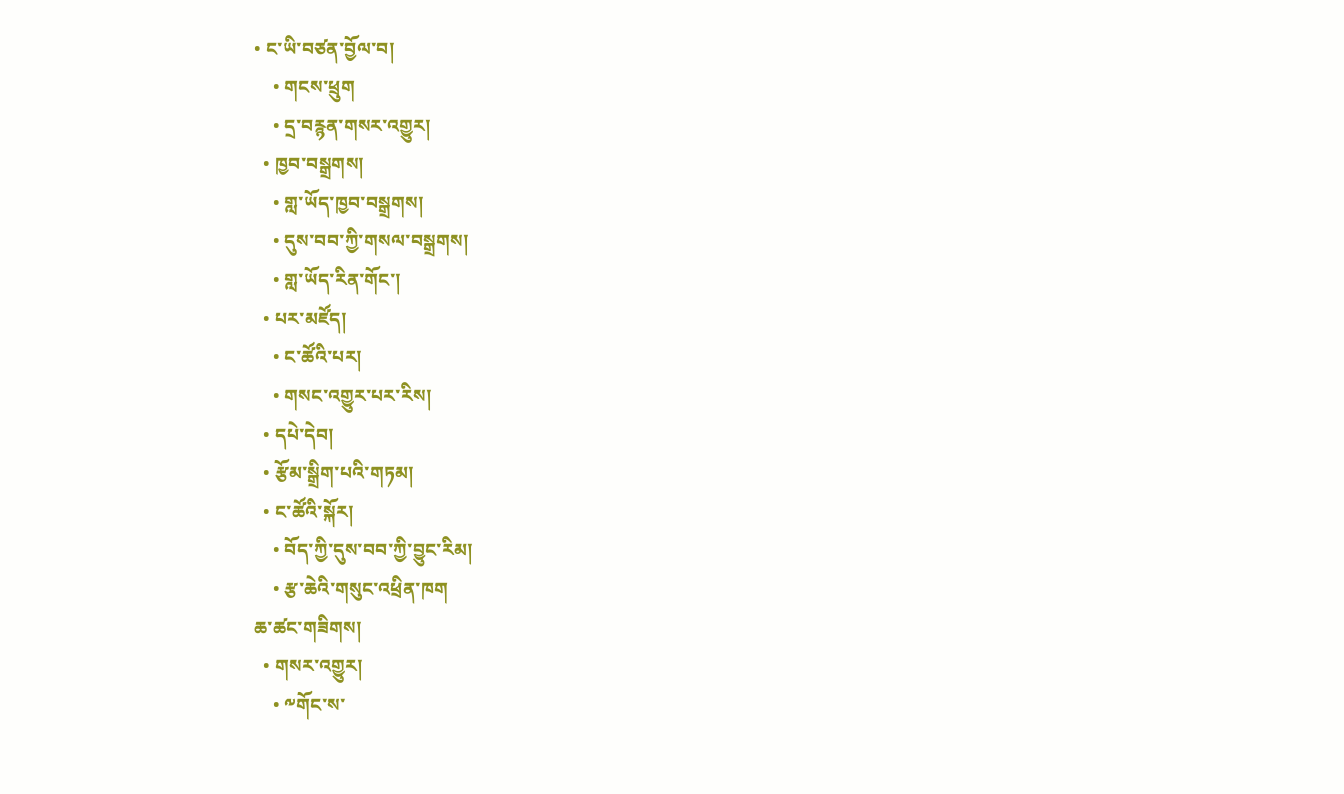• ང་ཡི་བཙན་བྱོལ་བ།
    • གངས་ཕྲུག
    • དྲ་བརྙན་གསར་འགྱུར།
  • ཁྱབ་བསྒྲགས།
    • གླ་ཡོད་ཁྱབ་བསྒྲགས།
    • དུས་བབ་ཀྱི་གསལ་བསྒྲགས།
    • གླ་ཡོད་རིན་གོང་།
  • པར་མཛོད།
    • ང་ཚོའི་པར།
    • གསང་འགྱུར་པར་རིས།
  • དཔེ་དེབ།
  • རྩོམ་སྒྲིག་པའི་གཏམ།
  • ང་ཚོའི་སྐོར།
    • བོད་ཀྱི་དུས་བབ་ཀྱི་བྱུང་རིམ།
    • རྩ་ཆེའི་གསུང་འཕྲིན་ཁག
ཆ་ཚང་གཟིགས།
  • གསར་འགྱུར།
    • ༸གོང་ས་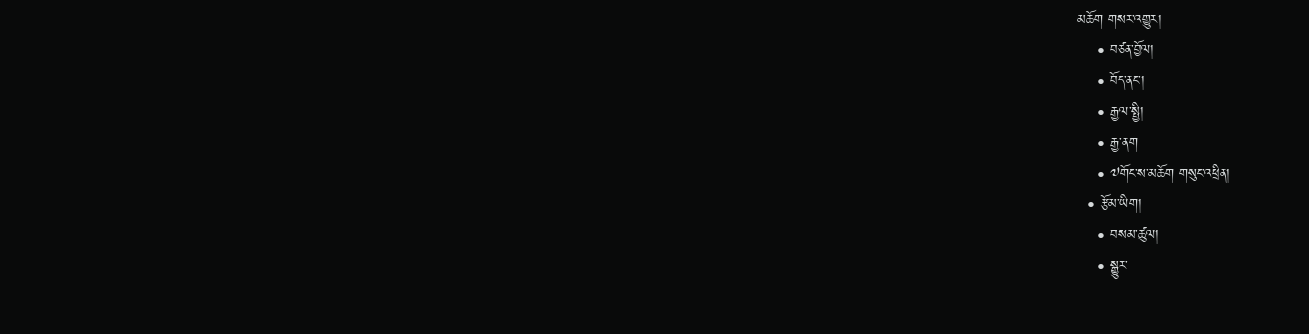མཆོག གསར་འགྱུར།
    • བཙན་བྱོལ།
    • བོད་ནང་།
    • རྒྱལ་སྤྱི།
    • རྒྱ་ནག
    • ༧གོང་ས་མཆོག གསུང་འཕྲིན།
  • རྩོམ་ཡིག།
    • བསམ་ཚུལ།
    • སྒྱུར་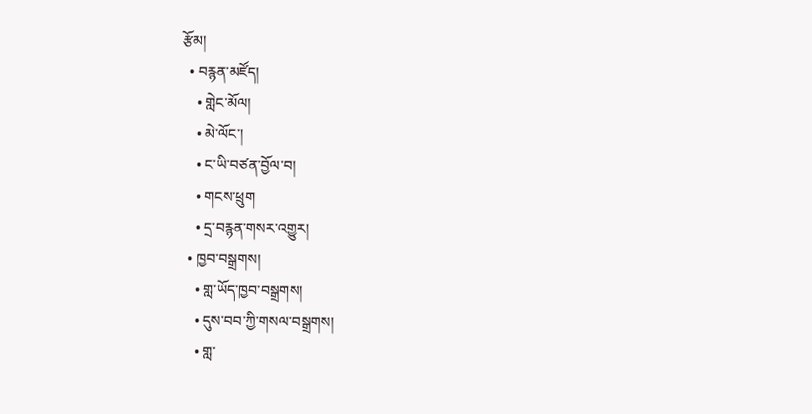རྩོམ།
  • བརྙན་མཛོད།
    • གླེང་མོལ།
    • མེ་ལོང་།
    • ང་ཡི་བཙན་བྱོལ་བ།
    • གངས་ཕྲུག
    • དྲ་བརྙན་གསར་འགྱུར།
  • ཁྱབ་བསྒྲགས།
    • གླ་ཡོད་ཁྱབ་བསྒྲགས།
    • དུས་བབ་ཀྱི་གསལ་བསྒྲགས།
    • གླ་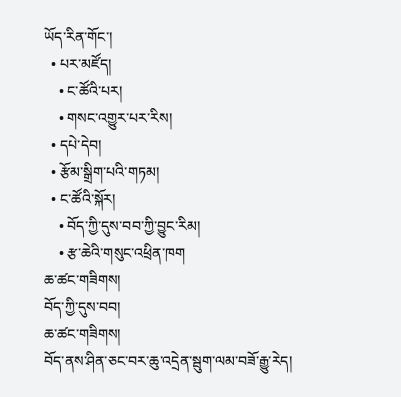ཡོད་རིན་གོང་།
  • པར་མཛོད།
    • ང་ཚོའི་པར།
    • གསང་འགྱུར་པར་རིས།
  • དཔེ་དེབ།
  • རྩོམ་སྒྲིག་པའི་གཏམ།
  • ང་ཚོའི་སྐོར།
    • བོད་ཀྱི་དུས་བབ་ཀྱི་བྱུང་རིམ།
    • རྩ་ཆེའི་གསུང་འཕྲིན་ཁག
ཆ་ཚང་གཟིགས།
བོད་ཀྱི་དུས་བབ།
ཆ་ཚང་གཟིགས།
བོད་ནས་ཤིན་ཅང་བར་ཆུ་འདྲེན་སྦུག་ལམ་བཟོ་རྒྱུ་རེད།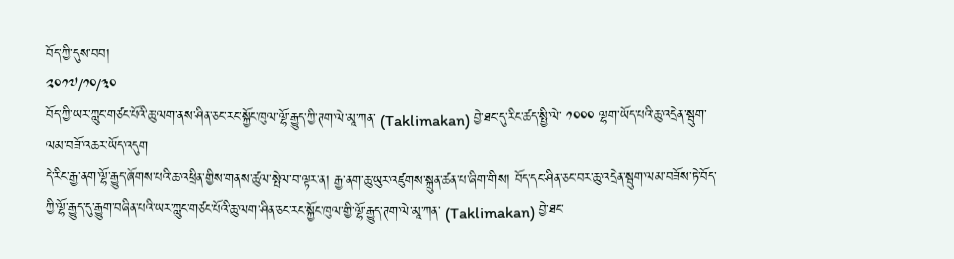བོད་ཀྱི་དུས་བབ།
༢༠༡༧/༡༠/༣༠
བོད་ཀྱི་ཡར་ཀླུང་གཙང་པོའི་ཆུ་ལག་ནས་ཤིན་ཅང་རང་སྐྱོང་ཁུལ་ལྷོ་རྒྱུད་ཀྱི་ཊག་ལེ་མཱ་ཀན་ (Taklimakan) བྱེ་ཐང་དུ་རིང་ཚད་སྤྱི་ལེ་ ༡༠༠༠ ལྷག་ཡོད་པའི་ཆུ་འདྲེན་སྦུག་ལམ་བཟོ་འཆར་ཡོད་འདུག
དེ་རིང་རྒྱ་ནག་ལྷོ་རྒྱུད་ཞོགས་པའི་ཆ་འཕྲིན་གྱིས་གནས་ཚུལ་སྤེལ་བ་ལྟར་ན། རྒྱ་ནག་ཆུ་ཡུར་འཛུགས་སྐྲུན་ཚན་པ་ཞིག་གིས། བོད་དང་ཤིན་ཅང་བར་ཆུ་འདྲེན་སྦུག་ལམ་བཟོས་ཏེ་བོད་ཀྱི་ལྷོ་རྒྱུད་དུ་རྒྱུག་བཞིན་པའི་ཡར་ཀླུང་གཙང་པོའི་ཆུ་ལག་ཤིན་ཅང་རང་སྐྱོང་ཁུལ་གྱི་ལྷོ་རྒྱུད་ཊག་ལེ་མཱ་ཀན་ (Taklimakan) བྱེ་ཐང་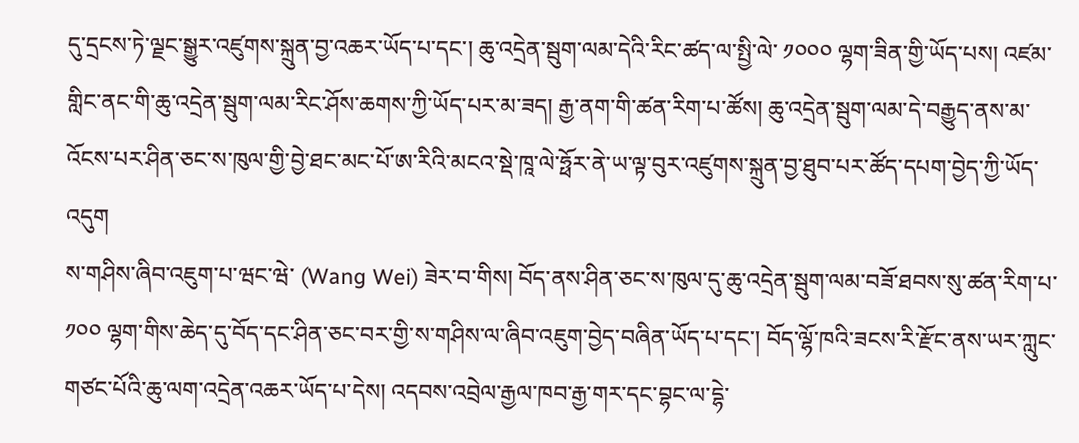དུ་དྲངས་ཏེ་ལྗང་སྒྱུར་འཛུགས་སྐྲུན་བྱ་འཆར་ཡོད་པ་དང་། ཆུ་འདྲེན་སྦུག་ལམ་དེའི་རིང་ཚད་ལ་སྤྱི་ལེ་ ༡༠༠༠ ལྷག་ཟིན་གྱི་ཡོད་པས། འཛམ་གླིང་ནང་གི་ཆུ་འདྲེན་སྦུག་ལམ་རིང་ཤོས་ཆགས་ཀྱི་ཡོད་པར་མ་ཟད། རྒྱ་ནག་གི་ཚན་རིག་པ་ཚོས། ཆུ་འདྲེན་སྦུག་ལམ་དེ་བརྒྱུད་ནས་མ་འོངས་པར་ཤིན་ཅང་ས་ཁུལ་གྱི་བྱེ་ཐང་མང་པོ་ཨ་རིའི་མངའ་སྡེ་ཁཱ་ལེ་ཧྥོར་ནེ་ཡ་ལྟ་བུར་འཛུགས་སྐྲུན་བྱ་ཐུབ་པར་ཚོད་དཔག་བྱེད་ཀྱི་ཡོད་འདུག
ས་གཤིས་ཞིབ་འཇུག་པ་ཝང་ཝེ་ (Wang Wei) ཟེར་བ་གིས། བོད་ནས་ཤིན་ཅང་ས་ཁུལ་དུ་ཆུ་འདྲེན་སྦུག་ལམ་བཟོ་ཐབས་སུ་ཚན་རིག་པ་ ༡༠༠ ལྷག་གིས་ཆེད་དུ་བོད་དང་ཤིན་ཅང་བར་གྱི་ས་གཤིས་ལ་ཞིབ་འཇུག་བྱེད་བཞིན་ཡོད་པ་དང་། བོད་ལྷོ་ཁའི་ཟངས་རི་རྫོང་ནས་ཡར་ཀླུང་གཙང་པོའི་ཆུ་ལག་འདྲེན་འཆར་ཡོད་པ་དེས། འདབས་འབྲེལ་རྒྱལ་ཁབ་རྒྱ་གར་དང་བྷང་ལ་དྷེ་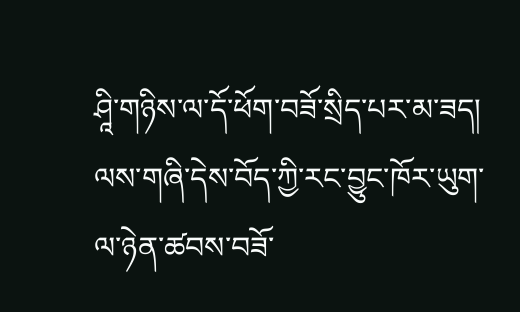ཤཱི་གཉིས་ལ་དོ་ཕོག་བཟོ་སྲིད་པར་མ་ཟད། ལས་གཞི་དེས་བོད་ཀྱི་རང་བྱུང་ཁོར་ཡུག་ལ་ཉེན་ཚབས་བཟོ་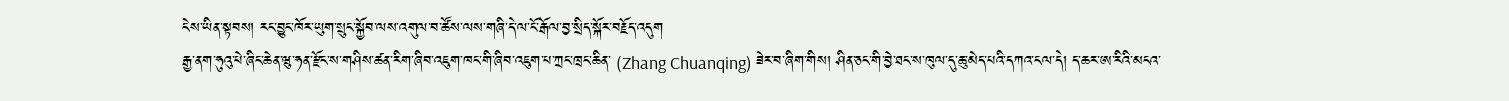ངེས་ཡིན་སྟབས། རང་བྱུང་ཁོར་ཡུག་སྲུང་སྐྱོབ་ལས་འགུལ་བ་ཚོས་ལས་གཞི་དེ་ལ་ངོ་རྒོལ་བྱ་སྲིད་སྐོར་བརྗོད་འདུག
རྒྱ་ནག་ཧུའུ་པེ་ཞིང་ཆེན་ཝུ་ཧན་རྫོང་ས་གཤིས་ཚན་རིག་ཞིབ་འཇུག་ཁང་གི་ཞིབ་འཇུག་པ་ཀྲང་ཁྲང་ཆིན་ (Zhang Chuanqing) ཟེར་བ་ཞིག་གིས། ཤིན་ཅང་གི་བྱེ་ཐང་ས་ཁུལ་དུ་ཆུ་མེད་པའི་དཀའ་ངལ་དེ། ད་ཆར་ཨ་རིའི་མངའ་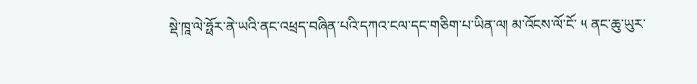སྡེ་ཁཱ་ལེ་ཧྥོར་ནེ་ཡའི་ནང་འཕྲད་བཞིན་པའི་དཀའ་ངལ་དང་གཅིག་པ་ཡིན་ལ། མ་འོངས་ལོ་ངོ་ ༥ ནང་ཆུ་ཡུར་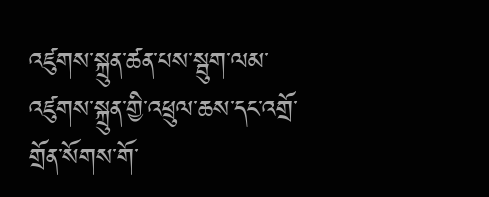འཛུགས་སྐྲུན་ཚན་པས་སྦུག་ལམ་འཛུགས་སྐྲུན་གྱི་འཕྲུལ་ཆས་དང་འགྲོ་གྲོན་སོགས་གོ་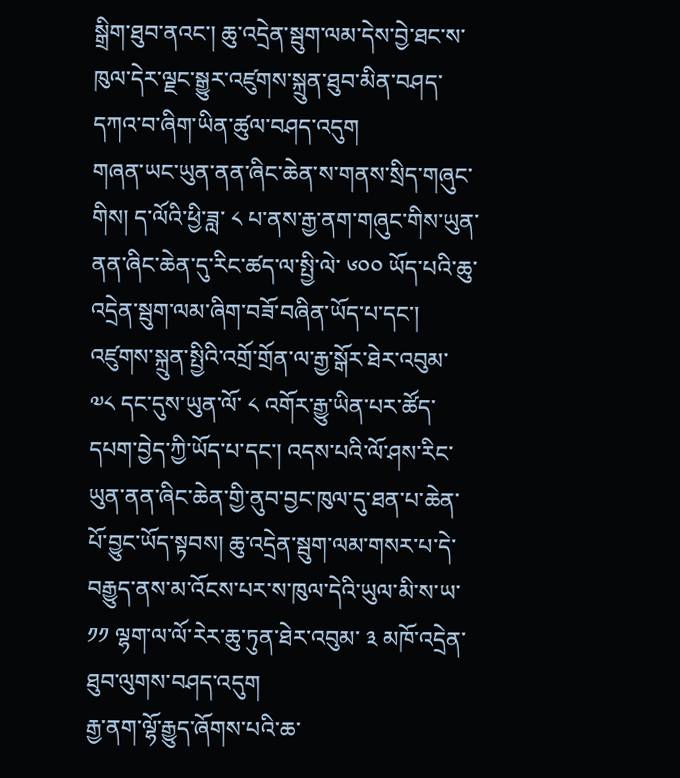སྒྲིག་ཐུབ་ནའང་། ཆུ་འདྲེན་སྦུག་ལམ་དེས་བྱེ་ཐང་ས་ཁུལ་དེར་ལྗང་སྒྱུར་འཛུགས་སྐྲུན་ཐུབ་མིན་བཤད་དཀའ་བ་ཞིག་ཡིན་ཚུལ་བཤད་འདུག
གཞན་ཡང་ཡུན་ནན་ཞིང་ཆེན་ས་གནས་སྲིད་གཞུང་གིས། ད་ལོའི་ཕྱི་ཟླ་ ༨ པ་ནས་རྒྱ་ནག་གཞུང་གིས་ཡུན་ནན་ཞིང་ཆེན་དུ་རིང་ཚད་ལ་སྤྱི་ལེ་ ༦༠༠ ཡོད་པའི་ཆུ་འདྲེན་སྦུག་ལམ་ཞིག་བཟོ་བཞིན་ཡོད་པ་དང་། འཛུགས་སྐྲུན་སྤྱིའི་འགྲོ་གྲོན་ལ་རྒྱ་སྒོར་ཐེར་འབུམ་ ༧༨ དང་དུས་ཡུན་ལོ་ ༨ འགོར་རྒྱུ་ཡིན་པར་ཚོད་དཔག་བྱེད་ཀྱི་ཡོད་པ་དང་། འདས་པའི་ལོ་ཤས་རིང་ཡུན་ནན་ཞིང་ཆེན་གྱི་ནུབ་བྱང་ཁུལ་དུ་ཐན་པ་ཆེན་པོ་བྱུང་ཡོད་སྟབས། ཆུ་འདྲེན་སྦུག་ལམ་གསར་པ་དེ་བརྒྱུད་ནས་མ་འོངས་པར་ས་ཁུལ་དེའི་ཡུལ་མི་ས་ཡ་ ༡༡ ལྷག་ལ་ལོ་རེར་ཆུ་ཏུན་ཐེར་འབུམ་ ༣ མཁོ་འདྲེན་ཐུབ་ལུགས་བཤད་འདུག
རྒྱ་ནག་ལྷོ་རྒྱུད་ཞོགས་པའི་ཆ་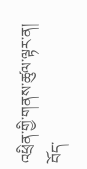འཕྲིན་གྱི་གནས་ཚུལ་ལྟར་ན། བོད་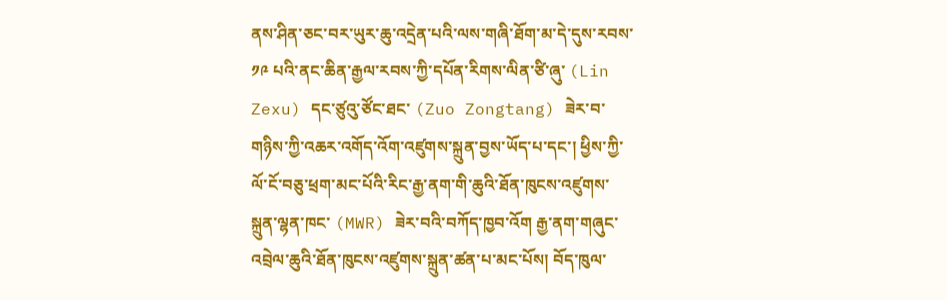ནས་ཤིན་ཅང་བར་ཡུར་ཆུ་འདྲེན་པའི་ལས་གཞི་ཐོག་མ་དེ་དུས་རབས་ ༡༩ པའི་ནང་ཆིན་རྒྱལ་རབས་ཀྱི་དཔོན་རིགས་ལིན་ཙི་ཞུ་ (Lin Zexu) དང་ཙུའུ་ཙོང་ཐང་ (Zuo Zongtang) ཟེར་བ་གཉིས་ཀྱི་འཆར་འགོད་འོག་འཛུགས་སྐྲུན་བྱས་ཡོད་པ་དང་། ཕྱིས་ཀྱི་ལོ་ངོ་བཅུ་ཕྲག་མང་པོའི་རིང་རྒྱ་ནག་གི་ཆུའི་ཐོན་ཁུངས་འཛུགས་སྐྲུན་ལྷན་ཁང་ (MWR) ཟེར་བའི་བཀོད་ཁྱབ་འོག རྒྱ་ནག་གཞུང་འབྲེལ་ཆུའི་ཐོན་ཁུངས་འཛུགས་སྐྲུན་ཚན་པ་མང་པོས། བོད་ཁུལ་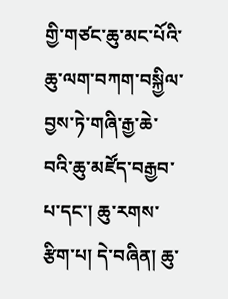གྱི་གཙང་ཆུ་མང་པོའི་ཆུ་ལག་བཀག་བསྐྱིལ་བྱས་ཏེ་གཞི་རྒྱ་ཆེ་བའི་ཆུ་མཛོད་བརྒྱབ་པ་དང་། ཆུ་རགས་རྩིག་པ། དེ་བཞིན། ཆུ་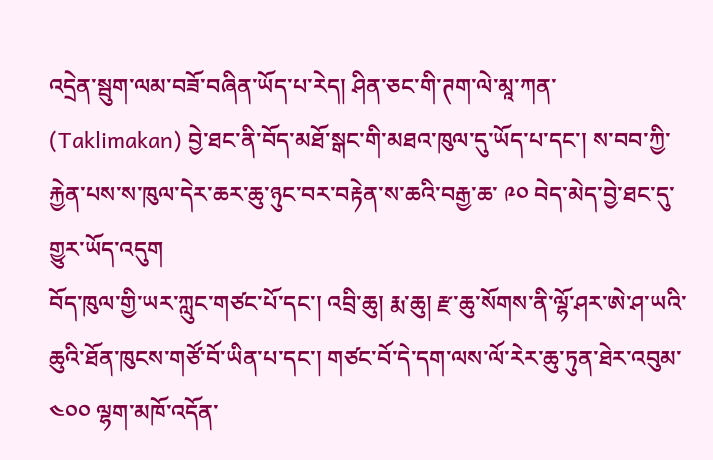འདྲེན་སྦུག་ལམ་བཟོ་བཞིན་ཡོད་པ་རེད། ཤིན་ཅང་གི་ཊག་ལེ་མཱ་ཀན་ (Taklimakan) བྱེ་ཐང་ནི་བོད་མཐོ་སྒང་གི་མཐའ་ཁུལ་དུ་ཡོད་པ་དང་། ས་བབ་ཀྱི་རྐྱེན་པས་ས་ཁུལ་དེར་ཆར་ཆུ་ཉུང་བར་བརྟེན་ས་ཆའི་བརྒྱ་ཆ་ ༩༠ བེད་མེད་བྱེ་ཐང་དུ་གྱུར་ཡོད་འདུག
བོད་ཁུལ་གྱི་ཡར་ཀླུང་གཙང་པོ་དང་། འབྲི་ཆུ། རྨ་ཆུ། རྫ་ཆུ་སོགས་ནི་ལྷོ་ཤར་ཨེ་ཤ་ཡའི་ཆུའི་ཐོན་ཁུངས་གཙོ་བོ་ཡིན་པ་དང་། གཙང་བོ་དེ་དག་ལས་ལོ་རེར་ཆུ་ཏུན་ཐེར་འབུམ་ ༤༠༠ ལྷག་མཁོ་འདོན་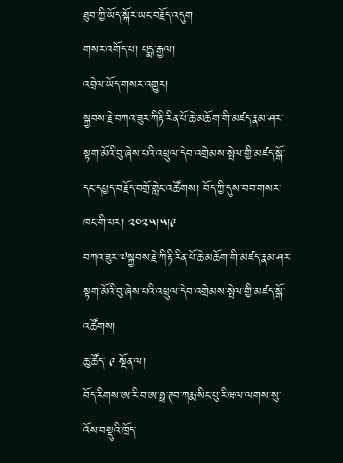ཐུབ་ཀྱི་ཡོད་སྐོར་ཡང་བརྗོད་འདུག
གསར་འགོད་པ། པདྨ་རྒྱལ།
འབྲེལ་ཡོད་གསར་འགྱུར།
སྐྱབས་རྗེ་བཀའ་ཟུར་ཀིརྟི་རིན་པོ་ཆེ་མཆོག་གི་མཛད་རྣམ་ཤར་སྟག་མོའི་བུ་ཞེས་པའི་འཕྲུལ་དེབ་འགྲེམས་སྤེལ་གྱི་མཛད་སྒོ་དང་དཔྱད་བརྗོད་བགྲོ་གླེང་འཚོགས། བོད་ཀྱི་དུས་བབ་གསར་ཁང་གི་པར། ༢༠༢༥།༥།༩
བཀའ་ཟུར་༧སྐྱབས་རྗེ་ཀིརྟི་རིན་པོ་ཆེ་མཆོག་གི་མཛད་རྣམ་ཤར་སྟག་མོའི་བུ་ཞེས་པའི་འཕྲུལ་དེབ་འགྲེམས་སྤེལ་གྱི་མཛད་སྒོ་འཚོགས།
ཆུ་ཚོད་ ༩ སྔོན་ལ།
བོད་རིགས་ཨ་རི་བ་ཨ་ཧྥ་ཊབ་ཀརྨ་སིང་པུ་རི་ཝལ་ལགས་སུ་འོས་བསྡུའི་ཁྲོད་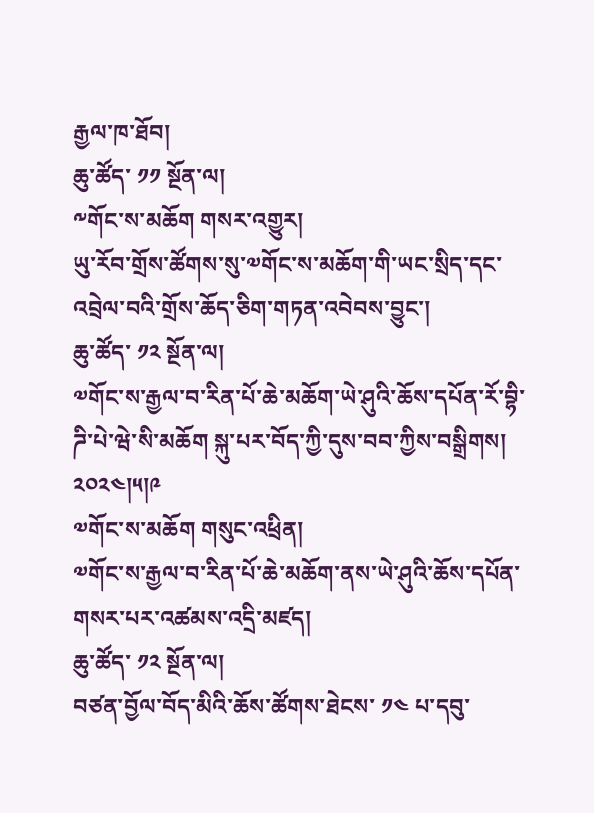རྒྱལ་ཁ་ཐོབ།
ཆུ་ཚོད་ ༡༡ སྔོན་ལ།
༸གོང་ས་མཆོག གསར་འགྱུར།
ཡུ་རོབ་གྲོས་ཚོགས་སུ་༧གོང་ས་མཆོག་གི་ཡང་སྲིད་དང་འབྲེལ་བའི་གྲོས་ཆོད་ཅིག་གཏན་འབེབས་བྱུང་།
ཆུ་ཚོད་ ༡༢ སྔོན་ལ།
༧གོང་ས་རྒྱལ་བ་རིན་པོ་ཆེ་མཆོག་ཡེ་ཤུའི་ཆོས་དཔོན་རོ་བྷི་ཌི་པེ་ཝེ་སི་མཆོག སྐུ་པར་བོད་ཀྱི་དུས་བབ་ཀྱིས་བསྒྲིགས། ༢༠༢༤།༥།༩
༧གོང་ས་མཆོག གསུང་འཕྲིན།
༧གོང་ས་རྒྱལ་བ་རིན་པོ་ཆེ་མཆོག་ནས་ཡེ་ཤུའི་ཆོས་དཔོན་གསར་པར་འཚམས་འདྲི་མཛད།
ཆུ་ཚོད་ ༡༢ སྔོན་ལ།
བཙན་བྱོལ་བོད་མིའི་ཆོས་ཚོགས་ཐེངས་ ༡༤ པ་དབུ་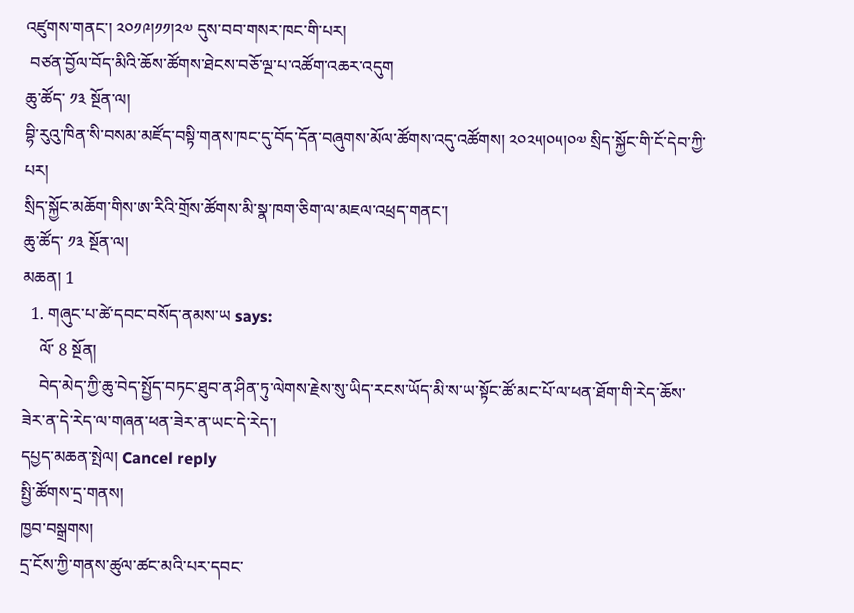འཛུགས་གནང་། ༢༠༡༩།༡༡།༢༧ དུས་བབ་གསར་ཁང་གི་པར།
 བཙན་བྱོལ་བོད་མིའི་ཆོས་ཚོགས་ཐེངས་བཅོ་ལྔ་པ་འཚོག་འཆར་འདུག
ཆུ་ཚོད་ ༡༣ སྔོན་ལ།
བྷི་རུའུ་ཁིན་སི་བསམ་མཛོད་བསྟི་གནས་ཁང་དུ་བོད་དོན་བཞུགས་མོལ་ཚོགས་འདུ་འཚོགས། ༢༠༢༥།༠༥།༠༧ སྲིད་སྐྱོང་གི་ངོ་དེབ་ཀྱི་པར།
སྲིད་སྐྱོང་མཆོག་གིས་ཨ་རིའི་གྲོས་ཚོགས་མི་སྣ་ཁག་ཅིག་ལ་མཇལ་འཕྲད་གནང་།
ཆུ་ཚོད་ ༡༣ སྔོན་ལ།
མཆན། 1
  1. གཞུང་པ་ཚེ་དབང་བསོད་ནམས་ཡ says:
    ལོ་ 8 སྔོན།
    བེད་མེད་ཀྱི་ཆུ་བེད་སྤྱོད་བཏང་ཐུབ་ན་ཤིན་ཏུ་ལེགས་རྗེས་སུ་ཡིད་རངས་ཡོད་མི་ས་ཡ་སྟོང་ཚོ་མང་པོ་ལ་ཕན་ཐོག་གི་རེད་ཆོས་ཟེར་ན་དེ་རེད་ལ་གཞན་ཕན་ཟེར་ན་ཡང་དེ་རེད་།
དཔྱད་མཆན་སྤེལ། Cancel reply
སྤྱི་ཚོགས་དྲ་གནས།
ཁྱབ་བསྒྲགས།
དྲ་ངོས་ཀྱི་གནས་ཚུལ་ཚང་མའི་པར་དབང་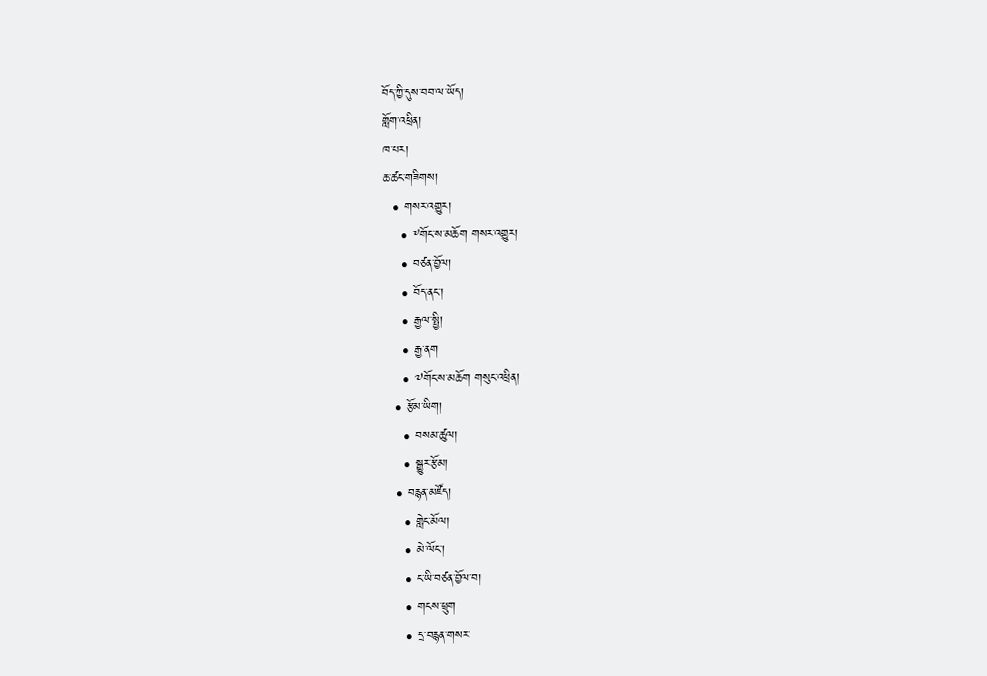བོད་ཀྱི་དུས་བབ་ལ་ཡོད།
གློག་འཕྲིན།
ཁ་པར།
ཆ་ཚང་གཟིགས།
  • གསར་འགྱུར།
    • ༸གོང་ས་མཆོག གསར་འགྱུར།
    • བཙན་བྱོལ།
    • བོད་ནང་།
    • རྒྱལ་སྤྱི།
    • རྒྱ་ནག
    • ༧གོང་ས་མཆོག གསུང་འཕྲིན།
  • རྩོམ་ཡིག།
    • བསམ་ཚུལ།
    • སྒྱུར་རྩོམ།
  • བརྙན་མཛོད།
    • གླེང་མོལ།
    • མེ་ལོང་།
    • ང་ཡི་བཙན་བྱོལ་བ།
    • གངས་ཕྲུག
    • དྲ་བརྙན་གསར་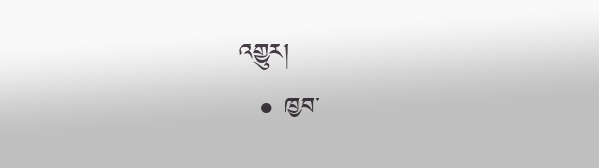འགྱུར།
  • ཁྱབ་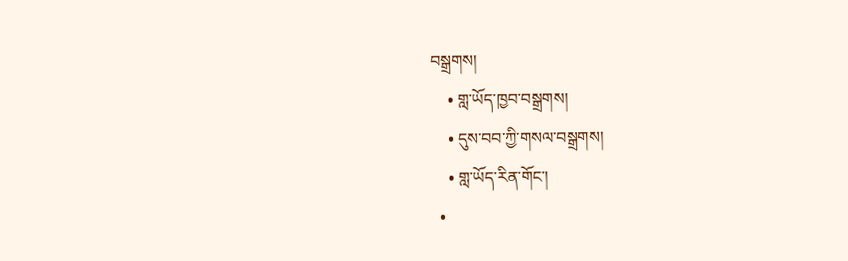བསྒྲགས།
    • གླ་ཡོད་ཁྱབ་བསྒྲགས།
    • དུས་བབ་ཀྱི་གསལ་བསྒྲགས།
    • གླ་ཡོད་རིན་གོང་།
  •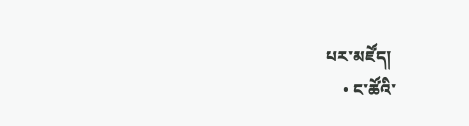པར་མཛོད།
    • ང་ཚོའི་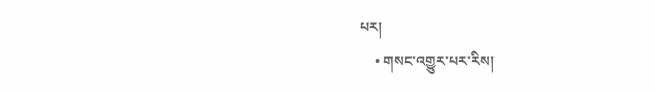པར།
    • གསང་འགྱུར་པར་རིས།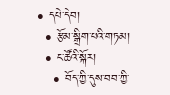• དཔེ་དེབ།
  • རྩོམ་སྒྲིག་པའི་གཏམ།
  • ང་ཚོའི་སྐོར།
    • བོད་ཀྱི་དུས་བབ་ཀྱི་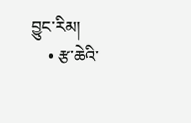བྱུང་རིམ།
    • རྩ་ཆེའི་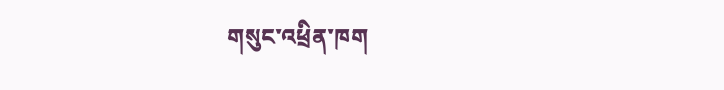གསུང་འཕྲིན་ཁག